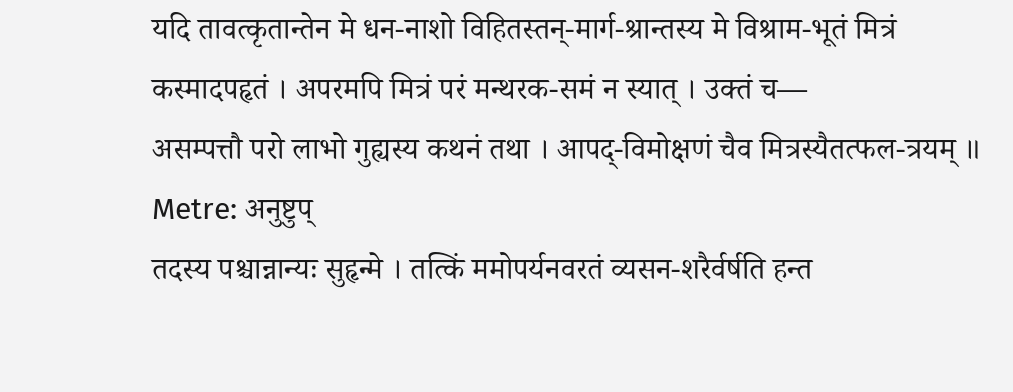यदि तावत्कृतान्तेन मे धन-नाशो विहितस्तन्-मार्ग-श्रान्तस्य मे विश्राम-भूतं मित्रं कस्मादपहृतं । अपरमपि मित्रं परं मन्थरक-समं न स्यात् । उक्तं च—
असम्पत्तौ परो लाभो गुह्यस्य कथनं तथा । आपद्-विमोक्षणं चैव मित्रस्यैतत्फल-त्रयम् ॥
Metre: अनुष्टुप्
तदस्य पश्चान्नान्यः सुहृन्मे । तत्किं ममोपर्यनवरतं व्यसन-शरैर्वर्षति हन्त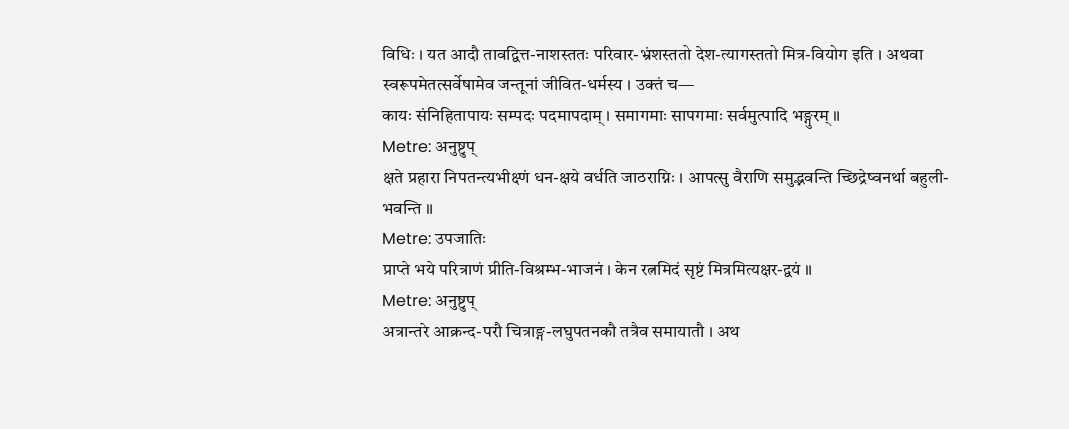विधिः । यत आदौ तावद्वित्त-नाशस्ततः परिवार-भ्रंशस्ततो देश-त्यागस्ततो मित्र-वियोग इति । अथवा स्वरूपमेतत्सर्वेषामेव जन्तूनां जीवित-धर्मस्य । उक्तं च—
कायः संनिहितापायः सम्पदः पदमापदाम् । समागमाः सापगमाः सर्वमुत्पादि भङ्गुरम् ॥
Metre: अनुष्टुप्
क्षते प्रहारा निपतन्त्यभीक्ष्णं धन-क्षये वर्धति जाठराग्निः । आपत्सु वैराणि समुद्भवन्ति च्छिद्रेष्वनर्था बहुली-भवन्ति ॥
Metre: उपजातिः
प्राप्ते भये परित्राणं प्रीति-विश्रम्भ-भाजनं । केन रत्नमिदं सृष्टं मित्रमित्यक्षर-द्वयं ॥
Metre: अनुष्टुप्
अत्रान्तरे आक्रन्द-परौ चित्राङ्ग-लघुपतनकौ तत्रैव समायातौ । अथ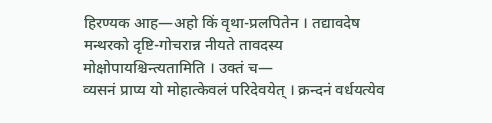हिरण्यक आह—अहो किं वृथा-प्रलपितेन । तद्यावदेष मन्थरको दृष्टि-गोचरान्न नीयते तावदस्य मोक्षोपायश्चिन्त्यतामिति । उक्तं च—
व्यसनं प्राप्य यो मोहात्केवलं परिदेवयेत् । क्रन्दनं वर्धयत्येव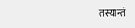तस्यान्तं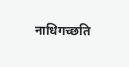नाधिगच्छति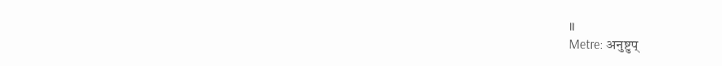॥
Metre: अनुष्टुप्